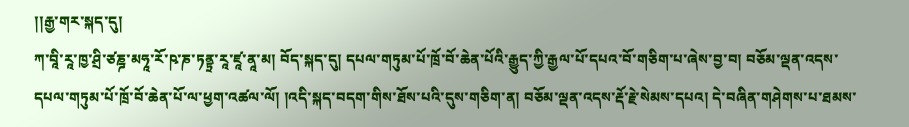།།རྒྱ་གར་སྐད་དུ།
ཀ་བཱི་རཱ་ཁྱ་ཤྲི་ཙཎྜ་མཧཱ་རོ་ཥ་ཎ་ཏནྟྲ་རཱ་ཛཱ་ནཱ་མ། བོད་སྐད་དུ། དཔལ་གཏུམ་པོ་ཁྲོ་བོ་ཆེན་པོའི་རྒྱུད་ཀྱི་རྒྱལ་པོ་དཔའ་བོ་གཅིག་པ་ཞེས་བྱ་བ། བཅོམ་ལྡན་འདས་དཔལ་གཏུམ་པོ་ཁྲོ་བོ་ཆེན་པོ་ལ་ཕྱག་འཚལ་ལོ། །འདི་སྐད་བདག་གིས་ཐོས་པའི་དུས་གཅིག་ན། བཅོམ་ལྡན་འདས་རྡོ་རྗེ་སེམས་དཔའ། དེ་བཞིན་གཤེགས་པ་ཐམས་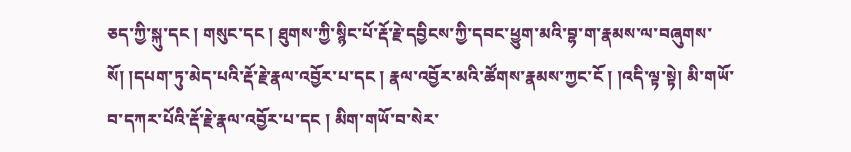ཅད་ཀྱི་སྐུ་དང ། གསུང་དང ། ཐུགས་ཀྱི་སྙིང་པོ་རྡོ་རྗེ་དབྱིངས་ཀྱི་དབང་ཕྱུག་མའི་བྷ་ག་རྣམས་ལ་བཞུགས་སོ། །དཔག་ཏུ་མེད་པའི་རྡོ་རྗེ་རྣལ་འབྱོར་པ་དང ། རྣལ་འབྱོར་མའི་ཚོགས་རྣམས་ཀྱང་ངོ ། །འདི་ལྟ་སྟེ། མི་གཡོ་བ་དཀར་པོའི་རྡོ་རྗེ་རྣལ་འབྱོར་པ་དང ། མིག་གཡོ་བ་སེར་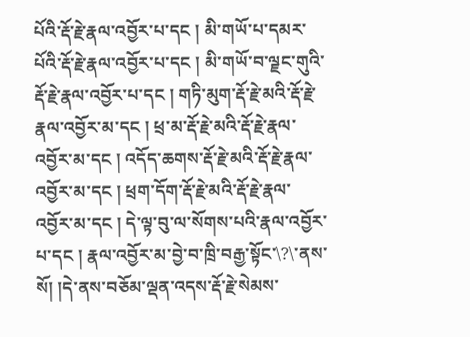པོའི་རྡོ་རྗེ་རྣལ་འབྱོར་པ་དང ། མི་གཡོ་པ་དམར་པོའི་རྡོ་རྗེ་རྣལ་འབྱོར་པ་དང ། མི་གཡོ་བ་ལྗང་གུའི་རྡོ་རྗེ་རྣལ་འབྱོར་པ་དང ། གཏི་མུག་རྡོ་རྗེ་མའི་རྡོ་རྗེ་རྣལ་འབྱོར་མ་དང ། ཕྲ་མ་རྡོ་རྗེ་མའི་རྡོ་རྗེ་རྣལ་འབྱོར་མ་དང ། འདོད་ཆགས་རྡོ་རྗེ་མའི་རྡོ་རྗེ་རྣལ་འབྱོར་མ་དང ། ཕྲག་དོག་རྡོ་རྗེ་མའི་རྡོ་རྗེ་རྣལ་འབྱོར་མ་དང ། དེ་ལྟ་བུ་ལ་སོགས་པའི་རྣལ་འབྱོར་པ་དང ། རྣལ་འབྱོར་མ་བྱེ་བ་ཁྲི་བརྒྱ་སྟོང་\?\་ནས་སོ། །དེ་ནས་བཅོམ་ལྡན་འདས་རྡོ་རྗེ་སེམས་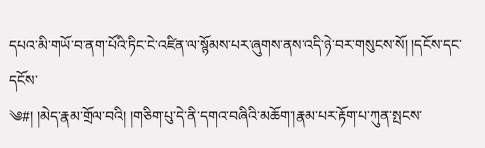དཔའ་མི་གཡོ་བ་ནག་པོའི་ཏིང་ངེ་འཛིན་ལ་སྙོམས་པར་ཞུགས་ནས་འདི་ཉེ་བར་གསུངས་སོ། །དངོས་དང་དངོས་
༄#། །མེད་རྣམ་གྲོལ་བའི། །གཅིག་པུ་དེ་ནི་དགའ་བཞིའི་མཆོག་།རྣམ་པར་རྟོག་པ་ཀུན་སྤངས་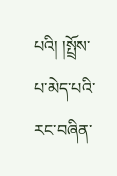པའི། །སྤྲོས་པ་མེད་པའི་རང་བཞིན་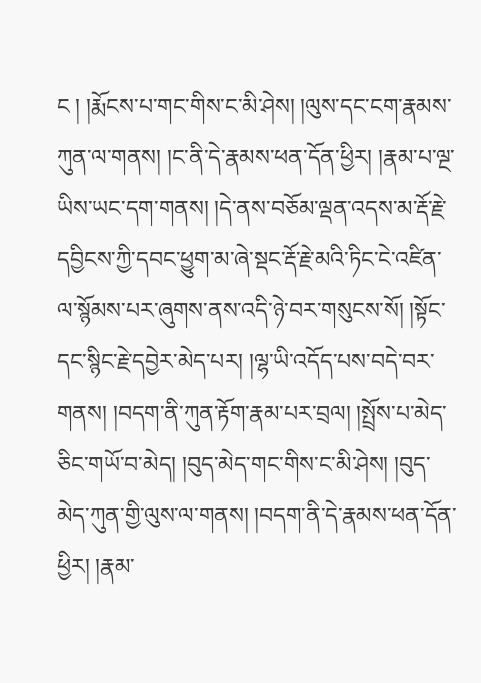ང ། །རྨོངས་པ་གང་གིས་ང་མི་ཤེས། །ལུས་དང་ངག་རྣམས་ཀུན་ལ་གནས། །ང་ནི་དེ་རྣམས་ཕན་དོན་ཕྱིར། །རྣམ་པ་ལྔ་ཡིས་ཡང་དག་གནས། །དེ་ནས་བཅོམ་ལྡན་འདས་མ་རྡོ་རྗེ་དབྱིངས་ཀྱི་དབང་ཕྱུག་མ་ཞེ་སྡང་རྡོ་རྗེ་མའི་ཏིང་ངེ་འཛིན་ལ་སྙོམས་པར་ཞུགས་ནས་འདི་ཉེ་བར་གསུངས་སོ། །སྟོང་དང་སྙིང་རྗེ་དབྱེར་མེད་པར། །ལྷ་ཡི་འདོད་པས་བདེ་བར་གནས། །བདག་ནི་ཀུན་རྟོག་རྣམ་པར་བྲལ། །སྤྲོས་པ་མེད་ཅིང་གཡོ་བ་མེད། །བུད་མེད་གང་གིས་ང་མི་ཤེས། །བུད་མེད་ཀུན་གྱི་ལུས་ལ་གནས། །བདག་ནི་དེ་རྣམས་ཕན་དོན་ཕྱིར། །རྣམ་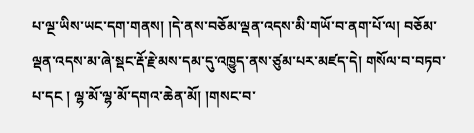པ་ལྔ་ཡིས་ཡང་དག་གནས། །དེ་ནས་བཅོམ་ལྡན་འདས་མི་གཡོ་བ་ནག་པོ་ལ། བཅོམ་ལྡན་འདས་མ་ཞེ་སྡང་རྡོ་རྗེ་མས་དམ་དུ་འཁྱུད་ནས་ཙུམ་པར་མཛད་དེ། གསོལ་བ་བཏབ་པ་དང ། ལྷ་མོ་ལྷ་མོ་དགའ་ཆེན་མོ། །གསང་བ་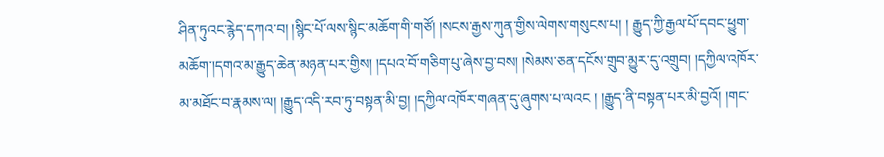ཤིན་ཏུའང་རྙེད་དཀའ་བ། །སྙིང་པོ་ལས་སྙིང་མཆོག་གི་གཙོ། །སངས་རྒྱས་ཀུན་གྱིས་ལེགས་གསུངས་པ། ། རྒྱུད་ཀྱི་རྒྱལ་པོ་དབང་ཕྱུག་མཆོག་།དགའ་མ་རྒྱུད་ཆེན་མཉན་པར་གྱིས། །དཔའ་བོ་གཅིག་པུ་ཞེས་བྱ་བས། །སེམས་ཅན་དངོས་གྲུབ་མྱུར་དུ་འགྲུབ། །དཀྱིལ་འཁོར་
མ་མཐོང་བ་རྣམས་ལ། །རྒྱུད་འདི་རབ་ཏུ་བསྟན་མི་བྱ། །དཀྱིལ་འཁོར་གཞན་དུ་ཞུགས་པ་ལའང ། །རྒྱུད་ནི་བསྟན་པར་མི་བྱའོ། །གང་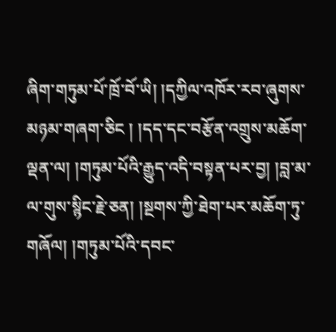ཞིག་གཏུམ་པོ་ཁྲོ་བོ་ཡི། །དཀྱིལ་འཁོར་རབ་ཞུགས་མཉམ་གཞག་ཅིང ། །དད་དང་བརྩོན་འགྲུས་མཆོག་ལྡན་ལ། །གཏུམ་པོའི་རྒྱུད་འདི་བསྟན་པར་བྱ། །བླ་མ་ལ་གུས་སྙིང་རྗེ་ཅན། །སྔགས་ཀྱི་ཐེག་པར་མཆོག་ཏུ་གཞོལ། །གཏུམ་པོའི་དབང་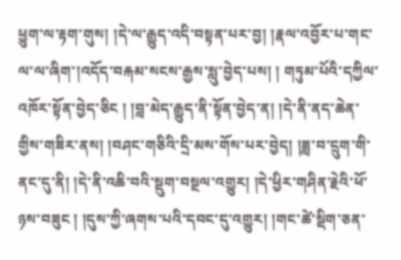ཕྱུག་ལ་རྟག་གུས། །དེ་ལ་རྒྱུད་འདི་བསྟན་པར་བྱ། །རྣལ་འབྱོར་པ་གང་ལ་ལ་ཞིག་།འདོད་བརྐམ་སངས་རྒྱས་སླུ་བྱེད་པས། ། གཏུམ་པོའི་དཀྱིལ་འཁོར་སྟོན་བྱེད་ཅིང ། །བླ་མེད་རྒྱུད་ནི་སྟོན་བྱེད་ན། །དེ་ནི་ནད་ཆེན་གྱིས་གཟིར་ནས། །བཤང་གཅིའི་དྲི་མས་གོས་པར་བྱེད། །ཟླ་བ་དྲུག་གི་ནང་དུ་ནི། །དེ་ནི་འཆི་བའི་སྡུག་བསྔལ་འགྱུར། །དེ་ཕྱིར་གཤིན་རྗེའི་ཕོ་ཉས་བཟུང ། །དུས་ཀྱི་ཞགས་པའི་དབང་དུ་འགྱུར། །གང་ཚེ་སྡིག་ཅན་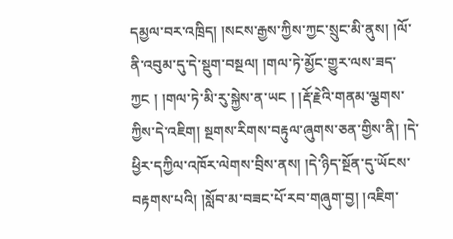དམྱལ་བར་འཁྲིད། །སངས་རྒྱས་ཀྱིས་ཀྱང་སྲུང་མི་ནུས། །ལོ་ནི་འབུམ་དུ་དེ་སྡུག་བསྔལ། །གལ་ཏེ་མྱོང་གྱུར་ལས་ཟད་ཀྱང ། །གལ་ཏེ་མི་རུ་སྐྱེས་ན་ཡང ། །རྡོ་རྗེའི་གནམ་ལྕགས་ཀྱིས་དེ་འཇིག། སྔགས་རིགས་བརྟུལ་ཞུགས་ཅན་གྱིས་ནི། །དེ་ཕྱིར་དཀྱིལ་འཁོར་ལེགས་བྲིས་ནས། །དེ་ཉིད་སྔོན་དུ་ཡོངས་བརྟགས་པའི། །སློབ་མ་བཟང་པོ་རབ་གཞུག་བྱ། །འཇིག་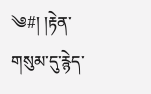༄#། །རྟེན་གསུམ་དུ་རྙེད་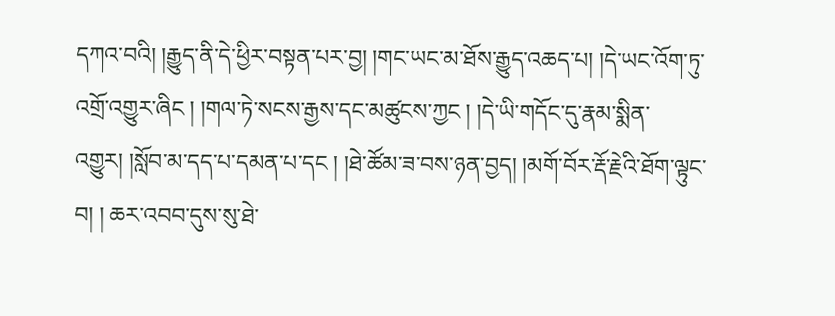དཀའ་བའི། །རྒྱུད་ནི་དེ་ཕྱིར་བསྟན་པར་བྱ། །གང་ཡང་མ་ཐོས་རྒྱུད་འཆད་པ། །དེ་ཡང་འོག་ཏུ་འགྲོ་འགྱུར་ཞིང ། །གལ་ཏེ་སངས་རྒྱས་དང་མཚུངས་ཀྱང ། །དེ་ཡི་གདོང་དུ་རྣམ་སྨིན་འགྱུར། །སློབ་མ་དད་པ་དམན་པ་དང ། །ཐེ་ཚོམ་ཟ་བས་ཉན་བྱད། །མགོ་བོར་རྡོ་རྗེའི་ཐོག་ལྟུང་བ། ། ཆར་འབབ་དུས་སུ་ཐེ་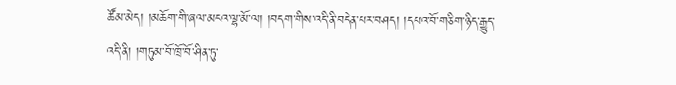ཚོམ་མེད། །མཆོག་གི་ཞལ་མངའ་ལྷ་མོ་ལ། །བདག་གིས་འདི་ནི་བདེན་པར་བཤད། །དཔའ་བོ་གཅིག་ཉིད་རྒྱུད་འདི་ནི། །གཏུམ་བོ་ཁྲོ་བོ་ཤིན་ཏུ་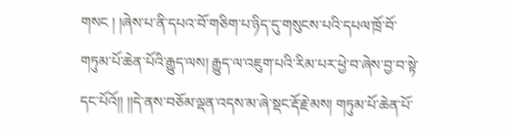གསང ། །ཞེས་པ་ནི་དཔའ་བོ་གཅིག་པ་ཉིད་དུ་གསུངས་པའི་དཔལ་ཁྲོ་བོ་གཏུམ་པོ་ཆེན་པོའི་རྒྱུད་ལས། རྒྱུད་ལ་འཇུག་པའི་རིམ་པར་ཕྱེ་བ་ཞེས་བྱ་བ་སྟེ་དང་པོའོ།། །།དེ་ནས་བཅོམ་ལྡན་འདས་མ་ཞེ་སྡང་རྡོ་རྗེ་མས། གཏུམ་པོ་ཆེན་པོ་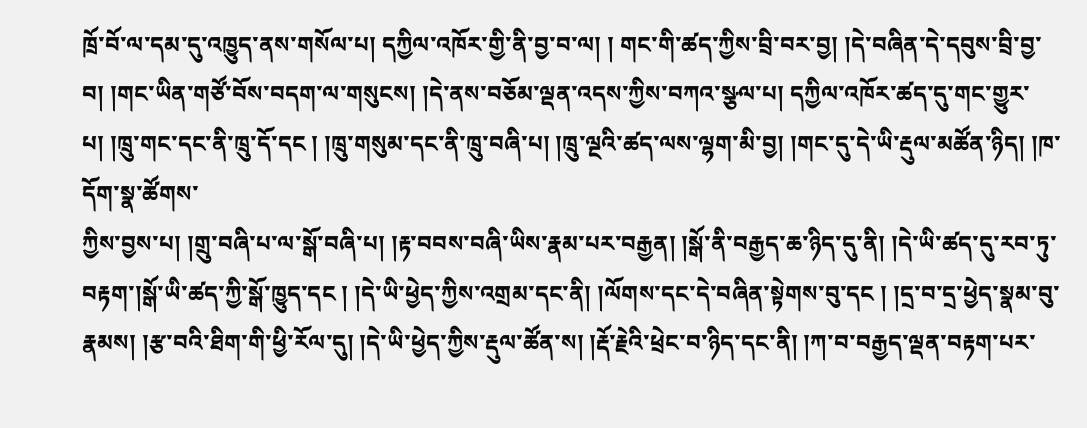ཁྲོ་བོ་ལ་དམ་དུ་འཁྱུད་ནས་གསོལ་པ། དཀྱིལ་འཁོར་གྱི་ནི་བྱ་བ་ལ། ། གང་གི་ཚད་ཀྱིས་བྲི་བར་བྱ། །དེ་བཞིན་དེ་དབུས་བྲི་བྱ་བ། །གང་ཡིན་གཙོ་བོས་བདག་ལ་གསུངས། །དེ་ནས་བཅོམ་ལྡན་འདས་ཀྱིས་བཀའ་སྩལ་པ། དཀྱིལ་འཁོར་ཚད་དུ་གང་གྱུར་པ། །ཁྲུ་གང་དང་ནི་ཁྲུ་དོ་དང ། །ཁྲུ་གསུམ་དང་ནི་ཁྲུ་བཞི་པ། །ཁྲུ་ལྔའི་ཚད་ལས་ལྷག་མི་བྱ། །གང་དུ་དེ་ཡི་རྡུལ་མཚོན་ཉིད། །ཁ་དོག་སྣ་ཚོགས་
ཀྱིས་བྱས་པ། །གྲུ་བཞི་པ་ལ་སྒོ་བཞི་པ། །རྟ་བབས་བཞི་ཡིས་རྣམ་པར་བརྒྱན། །སྒོ་ནི་བརྒྱད་ཆ་ཉིད་དུ་ནི། །དེ་ཡི་ཚད་དུ་རབ་ཏུ་བརྟག་།སྒོ་ཡི་ཚད་ཀྱི་སྒོ་ཁྱུད་དང ། །དེ་ཡི་ཕྱེད་ཀྱིས་འགྲམ་དང་ནི། །ལོགས་དང་དེ་བཞིན་སྟེགས་བུ་དང ། །དྲ་བ་དྲ་ཕྱེད་སྣམ་བུ་རྣམས། །རྩ་བའི་ཐིག་གི་ཕྱི་རོལ་དུ། །དེ་ཡི་ཕྱེད་ཀྱིས་རྡུལ་ཚོན་ས། །རྡོ་རྗེའི་ཕྲེང་བ་ཉིད་དང་ནི། །ཀ་བ་བརྒྱད་ལྡན་བརྟག་པར་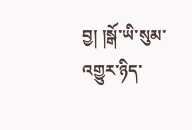བྱ། །སྒོ་ཡི་སུམ་འགྱུར་ཉིད་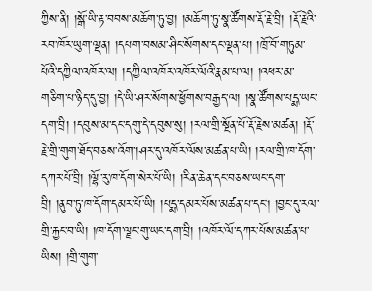ཀྱིས་ནི། །སྒོ་ཡི་རྟ་བབས་མཆོག་ཏུ་བྱ། །མཆོག་ཏུ་སྣ་ཚོགས་རྡོ་རྗེ་བྲི། །རྡོ་རྗེའི་རབ་ཁོར་ཡུག་ལྡན། །དཔག་བསམ་ཤིང་སོགས་དང་ལྡན་པ། །ཁྲོ་བོ་གཏུམ་པོའི་དཀྱིལ་འཁོར་ལ། །དཀྱིལ་འཁོར་འཁོར་ལོའི་རྣམ་པ་ལ། །འཕར་མ་གཅིག་པ་ཉིད་དུ་བྱ། །དེ་ཡི་ཤར་སོགས་ཕྱོགས་བརྒྱད་ལ། །སྣ་ཚོགས་པདྨ་ཡང་དག་བྲི། །དབུས་མ་དང་དགུ་དེ་དབུས་སུ། །རལ་གྲི་སྔོན་པོ་རྡོ་རྗེས་མཚན། །རྡོ་རྗེ་གྲི་གུག་ཐོད་བཅས་འོག་།ཤར་དུ་འཁོར་ལོས་མཚན་པ་ཡི། །རལ་གྲི་ཁ་དོག་དཀར་པོ་བྲི། །ལྷོ་རུ་ཁ་དོག་སེར་པོ་ཡི། །རིན་ཆེན་དང་བཅས་ཡང་དག་བྲི། །ནུབ་ཏུ་ཁ་དོག་དམར་པོ་ཡི། །པདྨ་དམར་པོས་མཚན་པ་དང། །བྱང་དུ་རལ་གྲི་རྐྱང་བ་ཡི། །ཁ་དོག་ལྗང་གུ་ཡང་དག་བྲི། །འཁོར་ལོ་དཀར་པོས་མཚན་པ་ཡིས། །གྲི་གུག་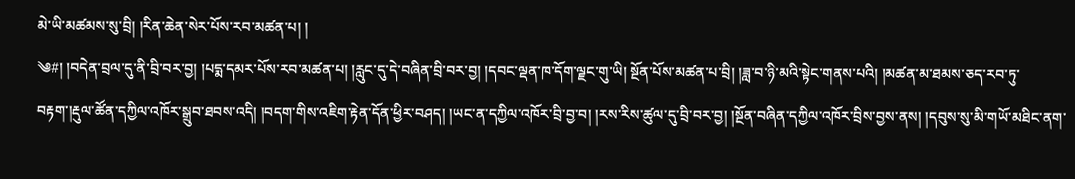མེ་ཡི་མཚམས་སུ་བྲི། །རིན་ཆེན་སེར་པོས་རབ་མཚན་པ། །
༄#། །བདེན་བྲལ་དུ་ནི་བྲི་བར་བྱ། །པདྨ་དམར་པོས་རབ་མཚན་པ། །རླུང་དུ་དེ་བཞིན་བྲི་བར་བྱ། །དབང་ལྡན་ཁ་དོག་ལྗང་གུ་ཡི། སྔོན་པོས་མཚན་པ་བྲི། །ཟླ་བ་ཉི་མའི་སྟེང་གནས་པའི། །མཚན་མ་ཐམས་ཅད་རབ་ཏུ་བརྟག་།རྡུལ་ཚོན་དཀྱིལ་འཁོར་སྒྲུབ་ཐབས་འདི། །བདག་གིས་འཇིག་རྟེན་དོན་ཕྱིར་བཤད། །ཡང་ན་དཀྱིལ་འཁོར་བྲི་བྱ་བ། །རས་རིས་ཚུལ་དུ་བྲི་བར་བྱ། །སྔོན་བཞིན་དཀྱིལ་འཁོར་བྲིས་བྱས་ནས། །དབུས་སུ་མི་གཡོ་མཐིང་ནག་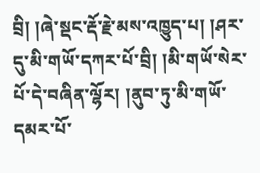བྲི། །ཞེ་སྡང་རྡོ་རྗེ་མས་འཁྱུད་པ། །ཤར་དུ་མི་གཡོ་དཀར་པོ་བྲི། །མི་གཡོ་སེར་པོ་དེ་བཞིན་ལྷོར། །ནུབ་ཏུ་མི་གཡོ་དམར་པོ་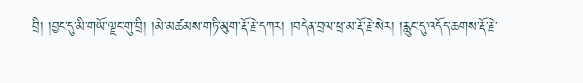བྲི། །བྱང་དུ་མི་གཡོ་ལྗང་གུ་བྲི། །མེ་མཚམས་གཏི་མུག་རྡོ་རྗེ་དཀར། །བདེན་བྲལ་ཕྲ་མ་རྡོ་རྗེ་སེར། །རླུང་དུ་འདོད་ཆགས་རྡོ་རྗེ་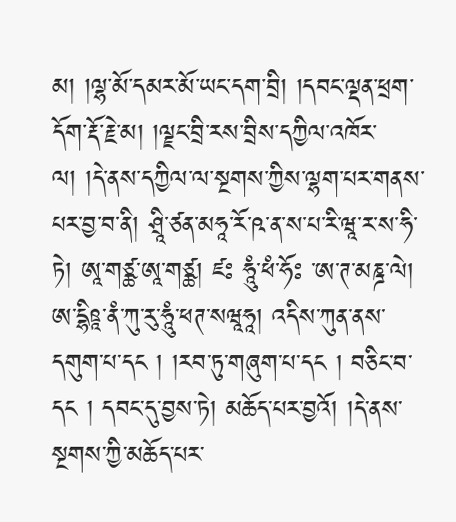མ། །ལྷ་མོ་དམར་མོ་ཡང་དག་བྲི། །དབང་ལྡན་ཕྲག་དོག་རྡོ་རྗེ་མ། །ལྗང་བྲི་རས་བྲིས་དཀྱིལ་འཁོར་ལ། །དེ་ནས་དཀྱིལ་ལ་སྔགས་ཀྱིས་ལྷག་པར་གནས་པར་བྱ་བ་ནི། ཤྲཱི་ཙན་མཧཱ་རོ་ཥ་ན་ས་པ་རི་ཝཱ་ར་ས་ཧི་ཏེ། ཨཱ་གཙྪ་ཨཱ་གཙྪ། ཛཿ ཧཱུཾ་ཕཾ་ཧོཿ ་ཨ་ཊ་མཎྜ་ལེ། ཨ་དྷིཋཱ་ནཾ་ཀུ་རུ་ཧཱུཾ་ཕཊ་སཝཱཧཱ། འདིས་ཀུན་ནས་དགུག་པ་དང ། །རབ་ཏུ་གཞུག་པ་དང ། བཅིང་བ་དང ། དབང་དུ་བྱས་ཏེ། མཆོད་པར་བྱའོ། །དེ་ནས་སྔགས་ཀྱི་མཆོད་པར་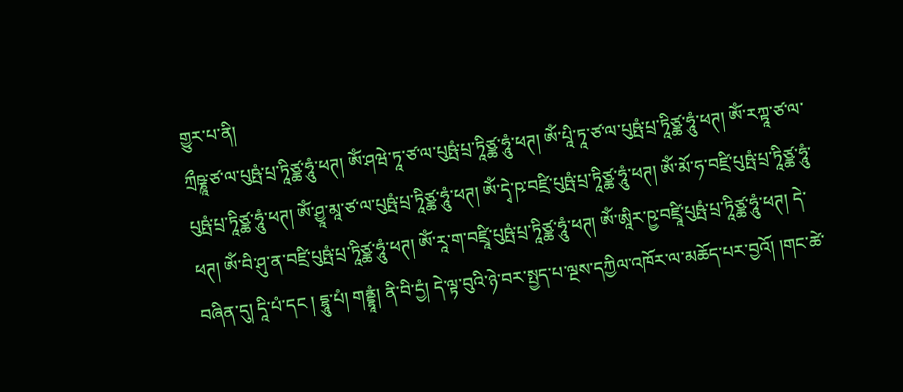གྱུར་པ་ནི།
ཀྲྀཥྞཱ་ཙ་ལ་པུཥྤཾ་པྲ་ཏཱིཙྪ་ཧཱུཾ་ཕཊ། ཨོཾ་ཤཝེ་ཏཱ་ཙ་ལ་པུཥྤཾ་པྲ་ཏཱིཙྪ་ཧཱུཾ་ཕཊ། ཨོཾ་པཱི་ཏཱ་ཙ་ལ་པུཥྤཾ་པྲ་ཏཱིཙྪ་ཧཱུཾ་ཕཊ། ཨོཾ་རཀྟཱ་ཙ་ལ་པུཥྤཾ་པྲ་ཏཱིཙྪ་ཧཱུཾ་ཕཊ། ཨོཾ་ཤྱཱ་མཱ་ཙ་ལ་པུཥྤཾ་པྲ་ཏཱིཙྪ་ཧཱུཾ་ཕཊ། ཨོཾ་དྭེ་ཥ་བཛྲི་པུཥྤཾ་པྲ་ཏཱིཙྪ་ཧཱུཾ་ཕཊ། ཨོཾ་མོ་ཧ་བཛྲི་པུཥྤཾ་པྲ་ཏཱིཙྪ་ཧཱུཾ་ཕཊ། ཨོཾ་བི་ཤུ་ན་བཛྲི་པུཥྤཾ་པྲ་ཏཱིཙྪ་ཧཱུཾ་ཕཊ། ཨོཾ་རཱ་ག་བཛྲཱི་པུཥྤཾ་པྲ་ཏཱིཙྪ་ཧཱུཾ་ཕཊ། ཨོཾ་ཨཱིར་ཥྱ་བཛྲཱི་པུཥྤཾ་པྲ་ཏཱིཙྪ་ཧཱུཾ་ཕཊ། དེ་བཞིན་དུ། དཱི་པཾ་དང ། དྷཱུ་པཾ། གནྡྷཱཾ། ནི་བི་དྱཾ། དེ་ལྟ་བུའི་ཉེ་བར་སྤྱད་པ་ལྔས་དཀྱིལ་འཁོར་ལ་མཆོད་པར་བྱའོ། །གང་ཚེ་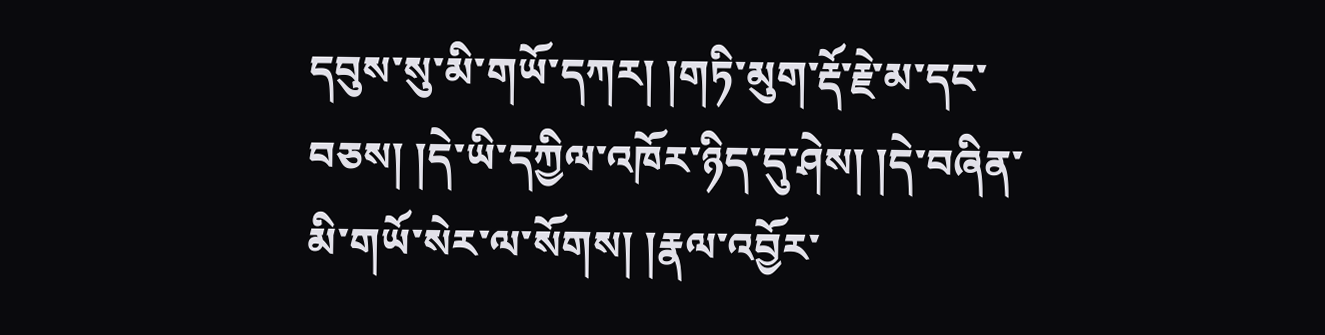དབུས་སུ་མི་གཡོ་དཀར། །གཏི་མུག་རྡོ་རྗེ་མ་དང་བཅས། །དེ་ཡི་དཀྱིལ་འཁོར་ཉིད་དུ་ཤེས། །དེ་བཞིན་མི་གཡོ་སེར་ལ་སོགས། །རྣལ་འབྱོར་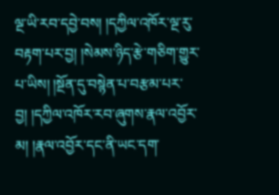ལྔ་ཡི་རབ་དབྱེ་བས། །དཀྱིལ་འཁོར་ལྔ་རུ་བརྟག་པར་བྱ། །སེམས་ཉིད་རྩེ་གཅིག་གྱུར་པ་ཡིས། །སྔོན་དུ་བསྙེན་པ་བརྩམ་པར་བྱ། །དཀྱིལ་འཁོར་རབ་ཞུགས་རྣལ་འབྱོར་མ། །རྣལ་འབྱོར་དང་ནི་ཡང་དག་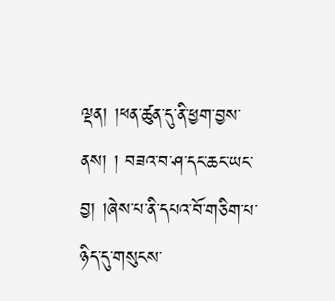ལྡན། །ཕན་ཚུན་དུ་ནི་ཕྱག་བྱས་ནས། ། བཟའ་བ་ཤ་དང་ཆང་ཡང་བྱ། །ཞེས་པ་ནི་དཔའ་བོ་གཅིག་པ་ཉིད་དུ་གསུངས་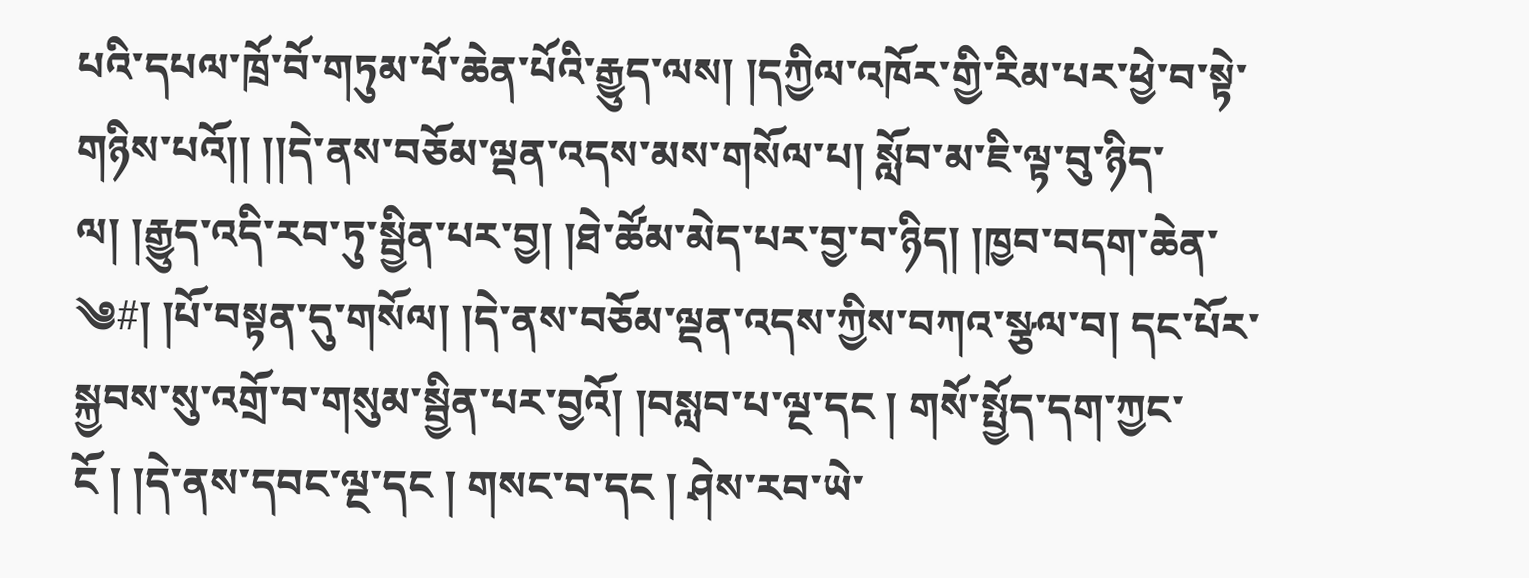པའི་དཔལ་ཁྲོ་བོ་གཏུམ་པོ་ཆེན་པོའི་རྒྱུད་ལས། །དཀྱིལ་འཁོར་གྱི་རིམ་པར་ཕྱེ་བ་སྟེ་གཉིས་པའོ།། །།དེ་ནས་བཅོམ་ལྡན་འདས་མས་གསོལ་པ། སློབ་མ་ཇི་ལྟ་བུ་ཉིད་ལ། །རྒྱུད་འདི་རབ་ཏུ་སྦྱིན་པར་བྱ། །ཐེ་ཚོམ་མེད་པར་བྱ་བ་ཉིད། །ཁྱབ་བདག་ཆེན་
༄#། །པོ་བསྟན་དུ་གསོལ། །དེ་ནས་བཅོམ་ལྡན་འདས་ཀྱིས་བཀའ་སྩལ་བ། དང་པོར་སྐྱབས་སུ་འགྲོ་བ་གསུམ་སྦྱིན་པར་བྱའོ། །བསླབ་པ་ལྔ་དང ། གསོ་སྤྱོད་དག་ཀྱང་ངོ ། །དེ་ནས་དབང་ལྔ་དང ། གསང་བ་དང ། ཤེས་རབ་ཡེ་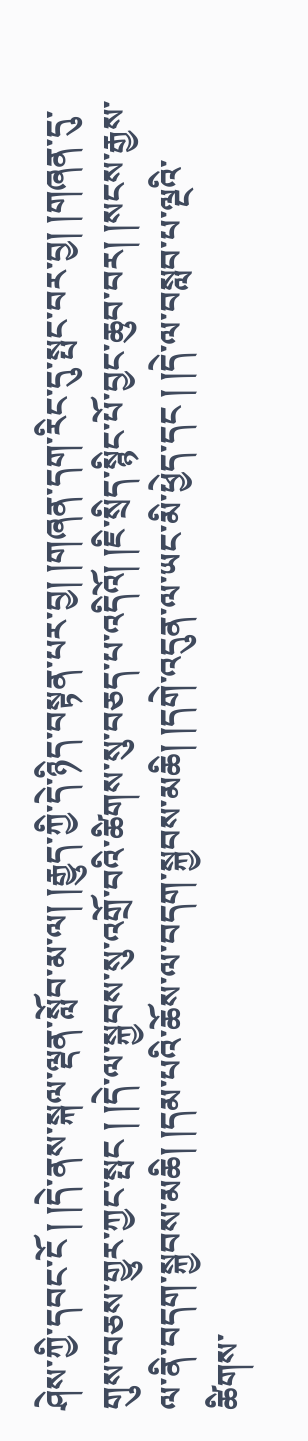ཤེས་ཀྱི་དབང་ངོ ། །དེ་ནས་སྐལ་ལྡན་སློབ་མ་ལ། །རྒྱུད་ཀྱི་དེ་ཉིད་བསྟན་པར་བྱ། །གཞན་དག་རིང་དུ་སྤང་བར་བྱ། །གཞན་དུ་གུས་བཅས་གྱུར་ཀྱང་སྤང ། །དེ་ལ་སྐྱབས་སུ་འགྲོ་བའི་ཚིགས་སུ་བཅད་པ་འདིའོ། །ཇི་སྲིད་སྙིང་པོ་བྱང་ཆུབ་བར། །སངས་རྒྱས་ལ་ནི་བདག་སྐྱབས་མཆི། །དམ་པའི་ཆོས་ལ་བདག་སྐྱབས་མཆི། །དགེ་འདུན་ལ་ཡང་མི་ཕྱེད་དང ། །དེ་ལ་བསླབ་པ་ལྔའི་ཚིགས་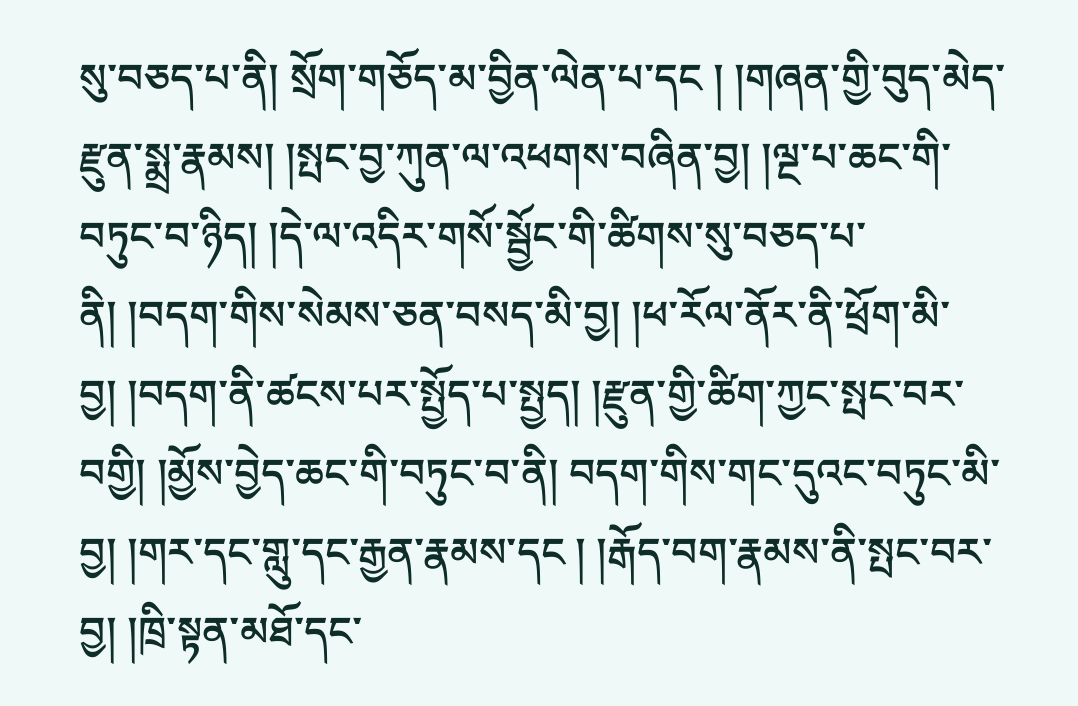སུ་བཅད་པ་ནི། སྲོག་གཅོད་མ་བྱིན་ལེན་པ་དང ། །གཞན་གྱི་བུད་མེད་རྫུན་སྨྲ་རྣམས། །སྤང་བྱ་ཀུན་ལ་འཕགས་བཞིན་བྱ། །ལྔ་པ་ཆང་གི་བཏུང་བ་ཉིད། །དེ་ལ་འདིར་གསོ་སྦྱོང་གི་ཚིགས་སུ་བཅད་པ་ནི། །བདག་གིས་སེམས་ཅན་བསད་མི་བྱ། །ཕ་རོལ་ནོར་ནི་ཕྲོག་མི་བྱ། །བདག་ནི་ཚངས་པར་སྤྱོད་པ་སྤྱད། །རྫུན་གྱི་ཚིག་ཀྱང་སྤང་བར་བགྱི། །མྱོས་བྱེད་ཆང་གི་བཏུང་བ་ནི། བདག་གིས་གང་དུའང་བཏུང་མི་བྱ། །གར་དང་གླུ་དང་རྒྱན་རྣམས་དང ། །རྒོད་བག་རྣམས་ནི་སྤང་བར་བྱ། །ཁྲི་སྟན་མཐོ་དང་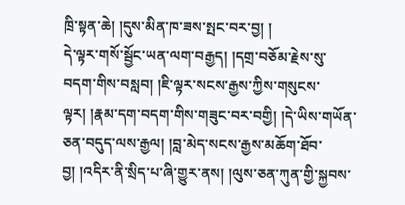ཁྲི་སྟན་ཆེ། །དུས་མིན་ཁ་ཟས་སྤང་བར་བྱ། །
དེ་ལྟར་གསོ་སྦྱོང་ཡན་ལག་བརྒྱད། །དགྲ་བཅོམ་རྗེས་སུ་བདག་གིས་བསླབ། །ཇི་ལྟར་སངས་རྒྱས་ཀྱིས་གསུངས་ལྟར། །རྣམ་དག་བདག་གིས་གཟུང་བར་བགྱི། །དེ་ཡིས་གཡོན་ཅན་བདུད་ལས་རྒྱལ། །བླ་མེད་སངས་རྒྱས་མཆོག་ཐོབ་བྱ། །འདིར་ནི་སྲིད་པ་ཞི་གྱུར་ནས། །ལུས་ཅན་ཀུན་གྱི་སྐྱབས་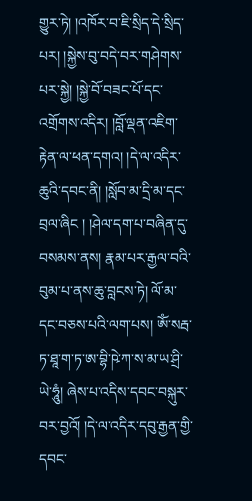གྱུར་ཏེ། །འཁོར་བ་ཇི་སྲིད་དེ་སྲིད་པར། །སྐྱེས་བུ་བདེ་བར་གཤེགས་པར་སྐྱེ། །སྐྱེ་བོ་བཟང་པོ་དང་འགྲོགས་འདིར། །བློ་ལྡན་འཇིག་རྟེན་ལ་ཕན་དགའ། །དེ་ལ་འདིར་ཆུའི་དབང་ནི། །སློབ་མ་དྲི་མ་དང་བྲལ་ཞིང ། །ཤེལ་དག་པ་བཞིན་དུ་བསམས་ནས། རྣམ་པར་རྒྱལ་བའི་བུམ་པ་ནས་ཆུ་བླངས་ཏེ། ལོ་མ་དང་བཅས་པའི་ལག་པས། ཨོཾ་སརྦ་ཏ་ཐཱ་ག་ཏ་ཨ་བྷི་ཥེ་ཀ་ས་མ་ཡ་ཤྲི་ཡེ་ཧཱུཾ། ཞེས་པ་འདིས་དབང་བསྐུར་བར་བྱའོ། །དེ་ལ་འདིར་དབུ་རྒྱན་གྱི་དབང་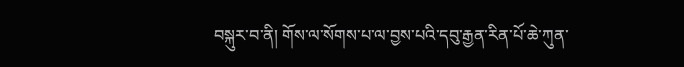བསྐུར་བ་ནི། གོས་ལ་སོགས་པ་ལ་བྱས་པའི་དབུ་རྒྱན་རིན་པོ་ཆེ་ཀུན་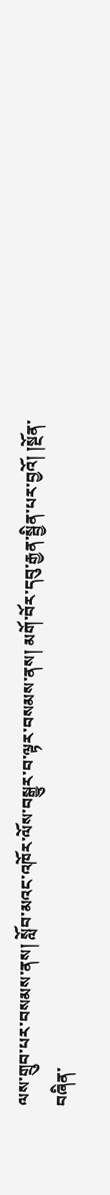ལས་གྲུབ་པར་བསམས་ནས། སློབ་མའང་འཁོར་ལོས་བསྒྱུར་བ་ལྟར་བསམས་ནས། མགོ་བོར་དབུ་རྒྱན་སྦྱིན་པར་བྱའོ། །སྔོན་བཞིན་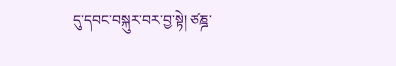དུ་དབང་བསྐུར་བར་བྱ་སྟེ། ཙཎྜ་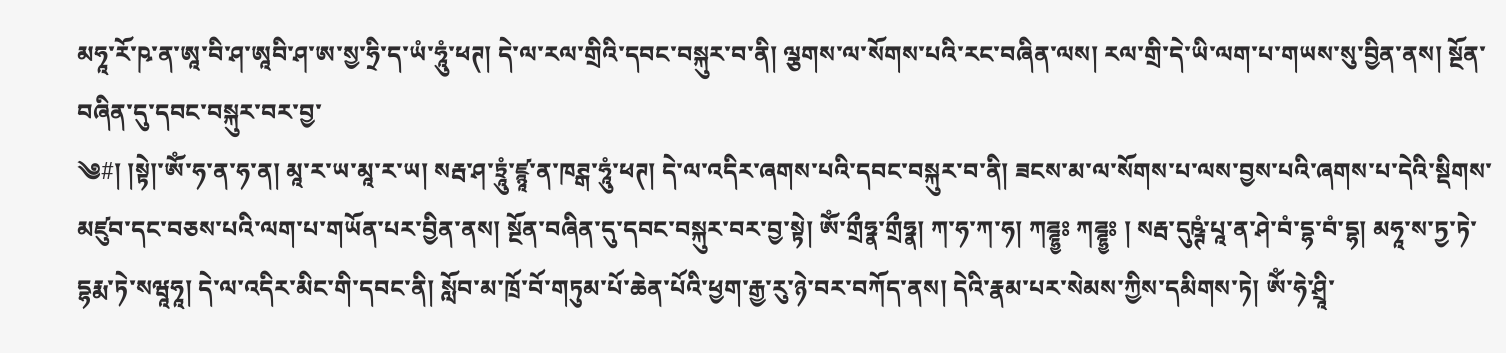མཧཱ་རོ་ཥ་ན་ཨཱ་བི་ཤ་ཨཱབི་ཤ་ཨ་སྱ་ཧྲི་ད་ཡཾ་ཧཱུཾ་ཕཊ། དེ་ལ་རལ་གྲིའི་དབང་བསྐུར་བ་ནི། ལྕགས་ལ་སོགས་པའི་རང་བཞིན་ལས། རལ་གྲི་དེ་ཡི་ལག་པ་གཡས་སུ་བྱིན་ནས། སྔོན་བཞིན་དུ་དབང་བསྐུར་བར་བྱ་
༄#། །སྟེ།་ཨོཾ་ཧ་ན་ཧ་ན། མཱ་ར་ཡ་མཱ་ར་ཡ། སརྦ་ཤ་ཏྲཱུཾ་ཛྙཱ་ན་ཁཊྒ་ཧཱུཾ་ཕཊ། དེ་ལ་འདིར་ཞགས་པའི་དབང་བསྐུར་བ་ནི། ཟངས་མ་ལ་སོགས་པ་ལས་བྱས་པའི་ཞགས་པ་དེའི་སྡིགས་མཛུབ་དང་བཅས་པའི་ལག་པ་གཡོན་པར་བྱིན་ནས། སྔོན་བཞིན་དུ་དབང་བསྐུར་བར་བྱ་སྟེ། ཨོཾ་གྲྀཧྣ་གྲྀཧྣ། ཀ་ཧ་ཀ་ཧ། ཀཌྜྷྱཿ ཀཌྜྷྱཿ ། སརྦ་དུཥྚཾ་པཱ་ན་ཤེ་བཾ་དྷ་བཾ་དྷ། མཧཱ་ས་ཏྱ་ཏེ་དྷརྨ་ཏེ་སཝཱཧཱ། དེ་ལ་འདིར་མིང་གི་དབང་ནི། སློབ་མ་ཁྲོ་བོ་གཏུམ་པོ་ཆེན་པོའི་ཕྱག་རྒྱ་རུ་ཉེ་བར་བཀོད་ནས། དེའི་རྣམ་པར་སེམས་ཀྱིས་དམིགས་ཏེ། ཨོཾ་ཧེ་ཤྲཱི་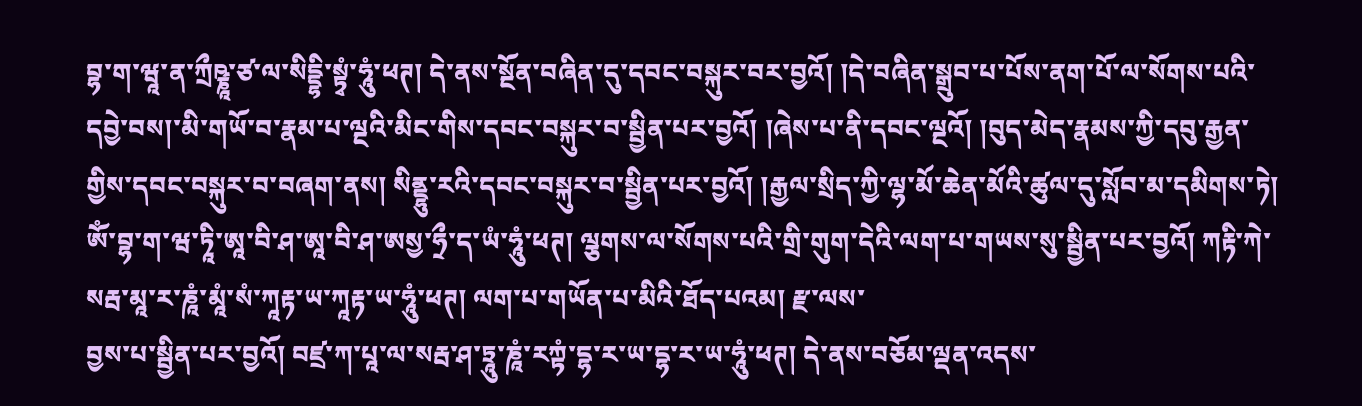བྷ་ག་ཝཱ་ན་ཀྲྀཥྞཱ་ཙ་ལ་སིདྡྷི་སྟྭཾ་ཧཱུཾ་ཕཊ། དེ་ནས་སྔོན་བཞིན་དུ་དབང་བསྐུར་བར་བྱའོ། །དེ་བཞིན་སྒྲུབ་པ་པོས་ནག་པོ་ལ་སོགས་པའི་དབྱེ་བས།་མི་གཡོ་བ་རྣམ་པ་ལྔའི་མིང་གིས་དབང་བསྐུར་བ་སྦྱིན་པར་བྱའོ། །ཞེས་པ་ནི་དབང་ལྔའོ། །བུད་མེད་རྣམས་ཀྱི་དབུ་རྒྱན་གྱིས་དབང་བསྐུར་བ་བཞག་ནས། སིནྡྷུ་རའི་དབང་བསྐུར་བ་སྦྱིན་པར་བྱའོ། །རྒྱལ་སྲིད་ཀྱི་ལྷ་མོ་ཆེན་མོའི་ཚུལ་དུ་སློབ་མ་དམིགས་ཏེ། ཨོཾ་བྷ་ག་ཝ་ཏཱི་ཨཱ་བི་ཤ་ཨཱ་བི་ཤ་ཨསྱ་ཧྲྀ་ད་ཡཾ་ཧཱུཾ་ཕཊ། ལྕགས་ལ་སོགས་པའི་གྲི་གུག་དེའི་ལག་པ་གཡས་སུ་སྦྱིན་པར་བྱའོ། ཀརྟི་ཀེ་སརྦ་མཱ་ར་ཎཱཾ་མཱཾ་སཾ་ཀཱརྟ་ཡ་ཀཱརྟ་ཡ་ཧཱུཾ་ཕཊ། ལག་པ་གཡོན་པ་མིའི་ཐོད་པའམ། རྫ་ལས་
བྱས་པ་སྦྱིན་པར་བྱའོ། བཛྲ་ཀ་པཱ་ལ་སརྦ་ཤ་ཏྲཱུ་ཎཱཾ་རཀྟཾ་དྷ་ར་ཡ་དྷ་ར་ཡ་ཧཱུཾ་ཕཊ། དེ་ནས་བཅོམ་ལྡན་འདས་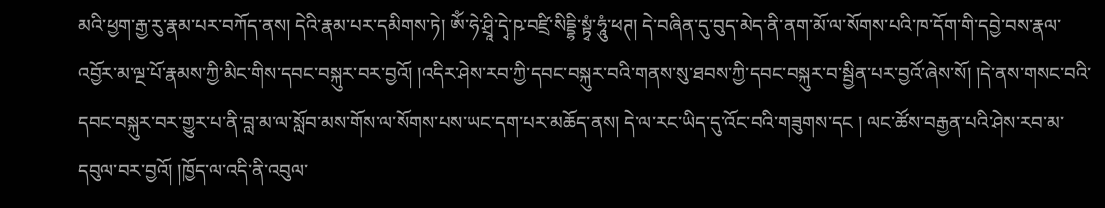མའི་ཕྱག་རྒྱ་རུ་རྣམ་པར་བཀོད་ནས། དེའི་རྣམ་པར་དམིགས་ཏེ། ཨོཾ་ཧེ་ཤྲཱི་དྭེ་ཥ་བཛྲི་སིདྡྷི་སྟྭཾ་ཧཱུཾ་ཕཊ། དེ་བཞིན་དུ་བུད་མེད་ནི་ནག་མོ་ལ་སོགས་པའི་ཁ་དོག་གི་དབྱེ་བས་རྣལ་འབྱོར་མ་ལྔ་པོ་རྣམས་ཀྱི་མིང་གིས་དབང་བསྐུར་བར་བྱའོ། །འདིར་ཤེས་རབ་ཀྱི་དབང་བསྐུར་བའི་གནས་སུ་ཐབས་ཀྱི་དབང་བསྐུར་བ་སྦྱིན་པར་བྱའོ་ཞེས་སོ། །དེ་ནས་གསང་བའི་དབང་བསྐུར་བར་གྱུར་པ་ནི་བླ་མ་ལ་སློབ་མས་གོས་ལ་སོགས་པས་ཡང་དག་པར་མཆོད་ནས། དེ་ལ་རང་ཡིད་དུ་འོང་བའི་གཟུགས་དང ། ལང་ཚོས་བརྒྱན་པའི་ཤེས་རབ་མ་དབུལ་བར་བྱའོ། །ཁྱོད་ལ་འདི་ནི་འབུལ་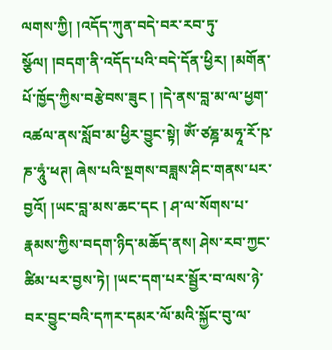ལགས་ཀྱི། །འདོད་ཀུན་བདེ་བར་རབ་ཏུ་སྩོལ། །བདག་ནི་འདོད་པའི་བདེ་དོན་ཕྱིར། །མགོན་པོ་ཁྱོད་ཀྱིས་བརྩེབས་ཟུང ། །དེ་ནས་བླ་མ་ལ་ཕྱག་འཚལ་ནས་སློབ་མ་ཕྱིར་བྱུང་སྟེ། ཨོཾ་ཙཎྜ་མཧཱ་རོ་ཥ་ཎ་ཧཱུཾ་ཕཊ། ཞེས་པའི་སྔགས་བཟླས་ཤིང་གནས་པར་བྱའོ། །ཡང་བླ་མས་ཆང་དང ། ཤ་ལ་སོགས་པ་རྣམས་ཀྱིས་བདག་ཉིད་མཆོད་ནས། ཤེས་རབ་ཀྱང་ཚིམ་པར་བྱས་ཏེ། །ཡང་དག་པར་སྦྱོར་བ་ལས་ཉེ་བར་བྱུང་བའི་དཀར་དམར་ལོ་མའི་སྐྱོང་བུ་ལ་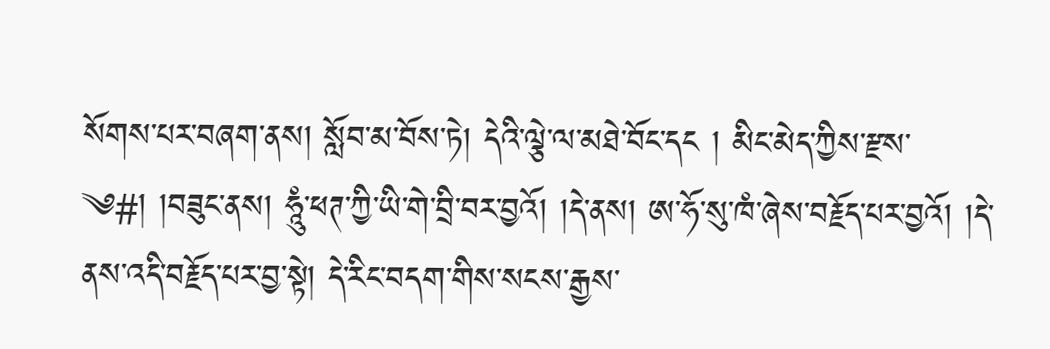སོགས་པར་བཞག་ནས། སློབ་མ་བོས་ཏེ། དེའི་ལྕེ་ལ་མཐེ་བོང་དང ། མིང་མེད་ཀྱིས་རྫས་
༄#། །བཟུང་ནས། ཧཱུཾ་ཕཊ་ཀྱི་ཡི་གེ་བྲི་བར་བྱའོ། །དེ་ནས། ཨ་ཧོ་སུ་ཁཾ་ཞེས་བརྗོད་པར་བྱའོ། །དེ་ནས་འདི་བརྗོད་པར་བྱ་སྟེ། དེ་རིང་བདག་གིས་སངས་རྒྱས་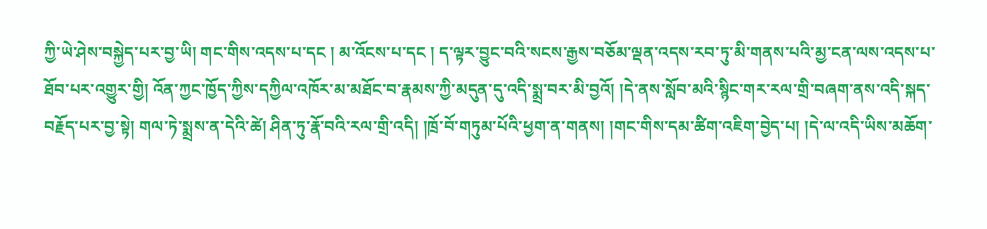ཀྱི་ཡེ་ཤེས་བསྐྱེད་པར་བྱ་ཡི། གང་གིས་འདས་པ་དང ། མ་འོངས་པ་དང ། ད་ལྟར་བྱུང་བའི་སངས་རྒྱས་བཅོམ་ལྡན་འདས་རབ་ཏུ་མི་གནས་པའི་མྱ་ངན་ལས་འདས་པ་ཐོབ་པར་འགྱུར་གྱི། འོན་ཀྱང་ཁྱོད་ཀྱིས་དཀྱིལ་འཁོར་མ་མཐོང་བ་རྣམས་ཀྱི་མདུན་དུ་འདི་སྨྲ་བར་མི་བྱའོ། །དེ་ནས་སློབ་མའི་སྙིང་གར་རལ་གྲི་བཞག་ནས་འདི་སྐད་བརྗོད་པར་བྱ་སྟེ། གལ་ཏེ་སྨྲས་ན་དེའི་ཚེ། ཤིན་ཏུ་རྣོ་བའི་རལ་གྲི་འདི། །ཁྲོ་བོ་གཏུམ་པོའི་ཕྱག་ན་གནས། །གང་གིས་དམ་ཚིག་འཇིག་བྱེད་པ། །དེ་ལ་འདི་ཡིས་མཆོག་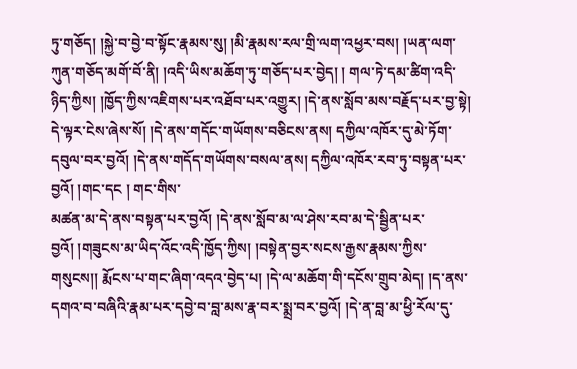ཏུ་གཅོད། །སྐྱེ་བ་བྱེ་བ་སྟོང་རྣམས་སུ། །མི་རྣམས་རལ་གྲི་ལག་འཕྱར་བས། །ཡན་ལག་ཀུན་གཅོད་མགོ་བོ་ནི། །འདི་ཡིས་མཆོག་ཏུ་གཅོད་པར་བྱེད། ། གལ་ཏེ་དམ་ཚིག་འདི་ཉིད་ཀྱིས། །ཁྱོད་ཀྱིས་འཇིགས་པར་འཐོབ་པར་འགྱུར། །དེ་ནས་སློབ་མས་བརྗོད་པར་བྱ་སྟེ། དེ་ལྟར་ངེས་ཞེས་སོ། །དེ་ནས་གདོང་གཡོགས་བཅིངས་ནས། དཀྱིལ་འཁོར་དུ་མེ་ཏོག་དབུལ་བར་བྱའོ། །དེ་ནས་གདོད་གཡོགས་བསལ་ནས། དཀྱིལ་འཁོར་རབ་ཏུ་བསྟན་པར་བྱའོ། །གང་དང ། གང་གིས་
མཚན་མ་དེ་ནས་བསྟན་པར་བྱའོ། །དེ་ནས་སློབ་མ་ལ་ཤེས་རབ་མ་དེ་སྦྱིན་པར་བྱའོ། །གཟུངས་མ་ཡིད་འོང་འདི་ཁྱོད་ཀྱིས། །བསྟེན་བྱར་སངས་རྒྱས་རྣམས་ཀྱིས་གསུངས།། རྨོངས་པ་གང་ཞིག་འདའ་བྱེད་པ། །དེ་ལ་མཆོག་གི་དངོས་གྲུབ་མེད། །ད་ནས་དགའ་བ་བཞིའི་རྣམ་པར་དབྱེ་བ་བླ་མས་རྣ་བར་སྨྲ་བར་བྱའོ། །དེ་ན་བླ་མ་ཕྱི་རོལ་དུ་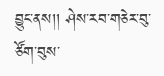བྱུང་ནས།། ཤེས་རབ་གཅེར་བུ་ཙོག་བུས་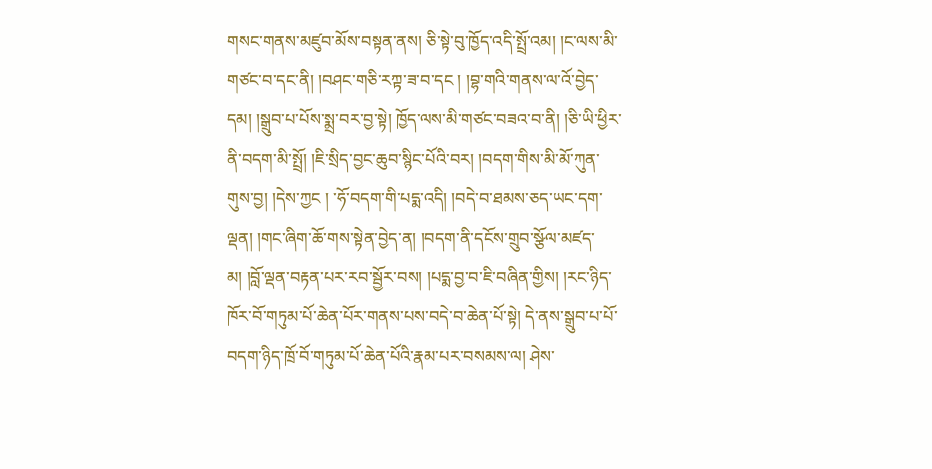གསང་གནས་མཛུབ་མོས་བསྟན་ནས། ཅི་སྟེ་བུ་ཁྱོད་འདི་སྤྲོ་འམ། །ང་ལས་མི་གཙང་བ་དང་ནི། །བཤང་གཅི་རཀྟ་ཟ་བ་དང ། །བྷ་གའི་གནས་ལ་འོ་བྱེད་དམ། །སྒྲུབ་པ་པོས་སྨྲ་བར་བྱ་སྟེ། ཁྱོད་ལས་མི་གཙང་བཟའ་བ་ནི། །ཅི་ཡི་ཕྱིར་ནི་བདག་མི་སྤྲོ། །ཇི་སྲིད་བྱང་ཆུབ་སྙིང་པོའི་བར། །བདག་གིས་མི་མོ་ཀུན་གུས་བྱ། །དེས་ཀྱང ། ་ཧོ་བདག་གི་པདྨ་འདི། །བདེ་བ་ཐམས་ཅད་ཡང་དག་ལྡན། །གང་ཞིག་ཆོ་གས་སྟེན་བྱེད་ན། །བདག་ནི་དངོས་གྲུབ་སྩོལ་མཛད་མ། །བློ་ལྡན་བརྟན་པར་རབ་སྦྱོར་བས། །པདྨ་བྱ་བ་ཇི་བཞིན་གྱིས། །རང་ཉིད་ཁོར་བོ་གཏུམ་པོ་ཆེན་པོར་གནས་པས་བདེ་བ་ཆེན་པོ་སྟེ། དེ་ནས་སྒྲུབ་པ་པོ་བདག་ཉིད་ཁྲོ་བོ་གཏུམ་པོ་ཆེན་པོའི་རྣམ་པར་བསམས་ལ། ཤེས་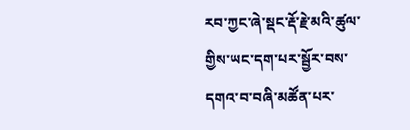རབ་ཀྱང་ཞེ་སྡང་རྡོ་རྗེ་མའི་ཚུལ་གྱིས་ཡང་དག་པར་སྦྱོར་བས་དགའ་བ་བཞི་མཚོན་པར་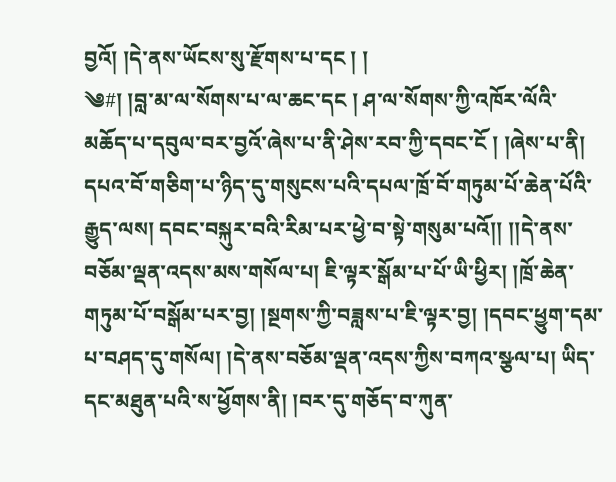བྱའོ། །དེ་ནས་ཡོངས་སུ་རྫོགས་པ་དང ། །
༄#། །བླ་མ་ལ་སོགས་པ་ལ་ཆང་དང ། ཤ་ལ་སོགས་ཀྱི་འཁོར་ལོའི་མཆོད་པ་དབུལ་བར་བྱའོ་ཞེས་པ་ནི་ཤེས་རབ་ཀྱི་དབང་ངོ ། །ཞེས་པ་ནི། དཔའ་བོ་གཅིག་པ་ཉིད་དུ་གསུངས་པའི་དཔལ་ཁྲོ་བོ་གཏུམ་པོ་ཆེན་པོའི་རྒྱུད་ལས། དབང་བསྐུར་བའི་རིམ་པར་ཕྱེ་བ་སྟེ་གསུམ་པའོ།། །།དེ་ནས་བཅོམ་ལྡན་འདས་མས་གསོལ་པ། ཇི་ལྟར་སྒོམ་པ་པོ་ཡི་ཕྱིར། །ཁྲོ་ཆེན་གཏུམ་པོ་བསྒོམ་པར་བྱ། །སྔགས་ཀྱི་བཟླས་པ་ཇི་ལྟར་བྱ། །དབང་ཕྱུག་དམ་པ་བཤད་དུ་གསོལ། །དེ་ནས་བཅོམ་ལྡན་འདས་ཀྱིས་བཀའ་སྩལ་པ། ཡིད་དང་མཐུན་པའི་ས་ཕྱོགས་ནི། །བར་དུ་གཅོད་བ་ཀུན་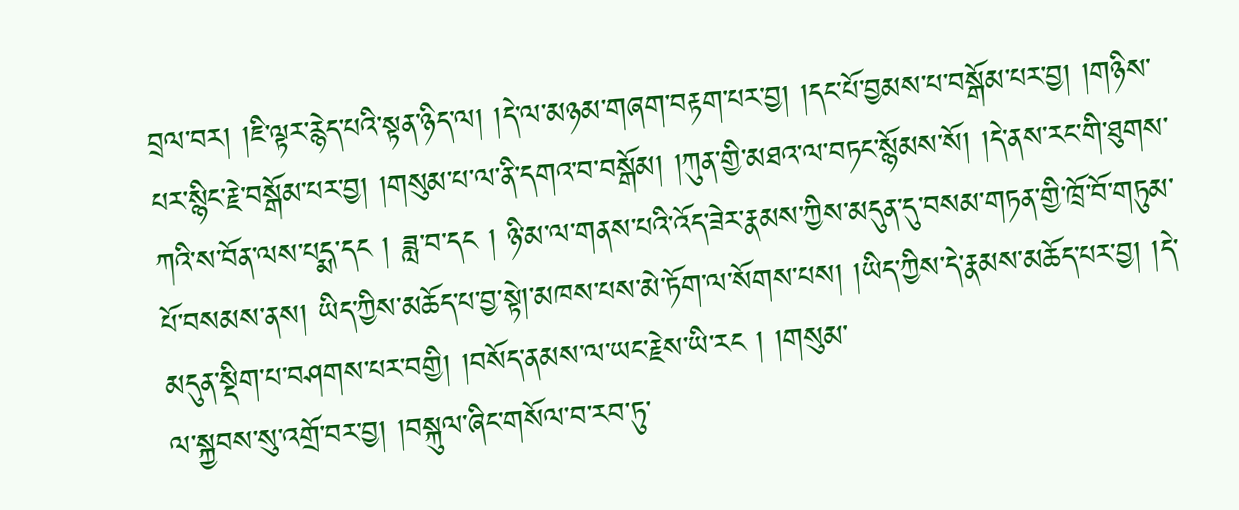བྲལ་བར། །ཇི་ལྟར་རྙེད་པའི་སྟན་ཉིད་ལ། །དེ་ལ་མཉམ་གཞག་བརྟག་པར་བྱ། །དང་པོ་བྱམས་པ་བསྒོམ་པར་བྱ། །གཉིས་པར་སྙིང་རྗེ་བསྒོམ་པར་བྱ། །གསུམ་པ་ལ་ནི་དགའ་བ་བསྒོམ། །ཀུན་གྱི་མཐའ་ལ་བཏང་སྙོམས་སོ། །དེ་ནས་རང་གི་ཐུགས་ཀའི་ས་བོན་ལས་པདྨ་དང ། ཟླ་བ་དང ། ཉི་མ་ལ་གནས་པའི་འོད་ཟེར་རྣམས་ཀྱིས་མདུན་དུ་བསམ་གཏན་གྱི་ཁྲོ་བོ་གཏུམ་པོ་བསམས་ནས། ཡིད་ཀྱིས་མཆོད་པ་བྱ་སྟེ།་མཁས་པས་མེ་ཏོག་ལ་སོགས་པས། །ཡིད་ཀྱིས་དེ་རྣམས་མཆོད་པར་བྱ། །དེ་མདུན་སྡིག་པ་བཤགས་པར་བགྱི། །བསོད་ནམས་ལ་ཡང་རྗེས་ཡི་རང ། །གསུམ་
ལ་སྐྱབས་སུ་འགྲོ་བར་བྱ། །བསྐུལ་ཞིང་གསོལ་བ་རབ་ཏུ་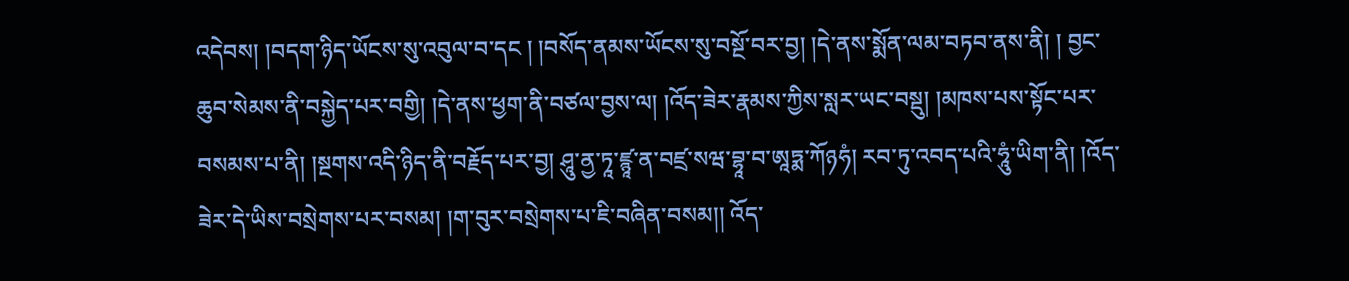འདེབས། །བདག་ཉིད་ཡོངས་སུ་འབུལ་བ་དང ། །བསོད་ནམས་ཡོངས་སུ་བསྔོ་བར་བྱ། །དེ་ནས་སྨོན་ལམ་བཏབ་ནས་ནི། ། བྱང་ཆུབ་སེམས་ནི་བསྐྱེད་པར་བགྱི། །དེ་ནས་ཕྱག་ནི་བཙལ་བྱས་ལ། །འོད་ཟེར་རྣམས་ཀྱིས་སླར་ཡང་བསྡུ། །མཁས་པས་སྟོང་པར་བསམས་པ་ནི། །སྔགས་འདི་ཉིད་ནི་བརྗོད་པར་བྱ། ཤཱུ་ནྱ་ཏཱ་ཛྙཱ་ན་བཛྲ་སཝ་བྷཱ་བ་ཨཱཏྨ་ཀོཉཧཾ། རབ་ཏུ་འབད་པའི་ཧཱུཾ་ཡིག་ནི། །འོད་ཟེར་དེ་ཡིས་བསྲེགས་པར་བསམ། །ག་བུར་བསྲེགས་པ་ཇི་བཞིན་བསམ།། འོད་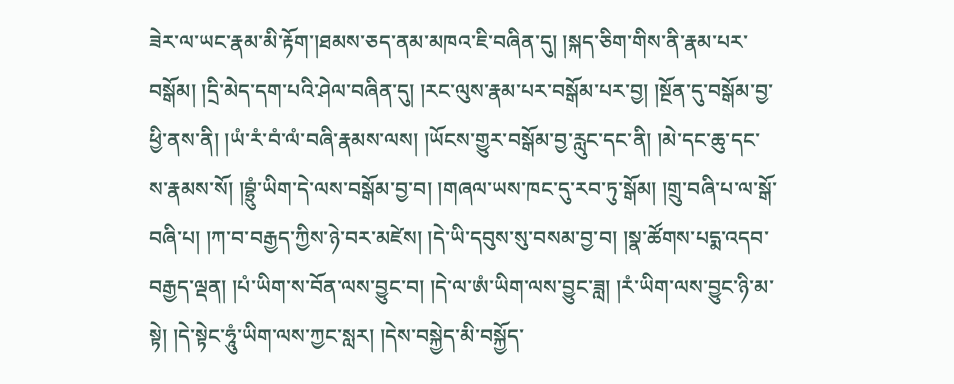ཟེར་ལ་ཡང་རྣམ་མི་རྟོག་།ཐམས་ཅད་ནམ་མཁའ་ཇི་བཞིན་དུ། །སྐད་ཅིག་གིས་ནི་རྣམ་པར་བསྒོམ། །དྲི་མེད་དག་པའི་ཤེལ་བཞིན་དུ། །རང་ལུས་རྣམ་པར་བསྒོམ་པར་བྱ། །སྔོན་དུ་བསྒོམ་བྱ་ཕྱི་ནས་ནི། །ཡཾ་རཾ་བཾ་ལཾ་བཞི་རྣམས་ལས། །ཡོངས་གྱུར་བསྒོམ་བྱ་རླུང་དང་ནི། །མེ་དང་ཆུ་དང་ས་རྣམས་སོ། །བྷྲུཾ་ཡིག་དེ་ལས་བསྒོམ་བྱ་བ། །གཞལ་ཡས་ཁང་དུ་རབ་ཏུ་སྒོམ། །གྲུ་བཞི་པ་ལ་སྒོ་བཞི་པ། །ཀ་བ་བརྒྱད་ཀྱིས་ཉེ་བར་མཛེས། །དེ་ཡི་དབུས་སུ་བསམ་བྱ་བ། །སྣ་ཚོགས་པདྨ་འདབ་བརྒྱད་ལྡན། །པཾ་ཡིག་ས་བོན་ལས་བྱུང་བ། །དེ་ལ་ཨཾ་ཡིག་ལས་བྱུང་ཟླ། །རཾ་ཡིག་ལས་བྱུང་ཉི་མ་སྟེ། །དེ་སྟེང་ཧཱུཾ་ཡིག་ལས་ཀྱང་སླར། །དེས་བསྐྱེད་མི་བསྐྱོད་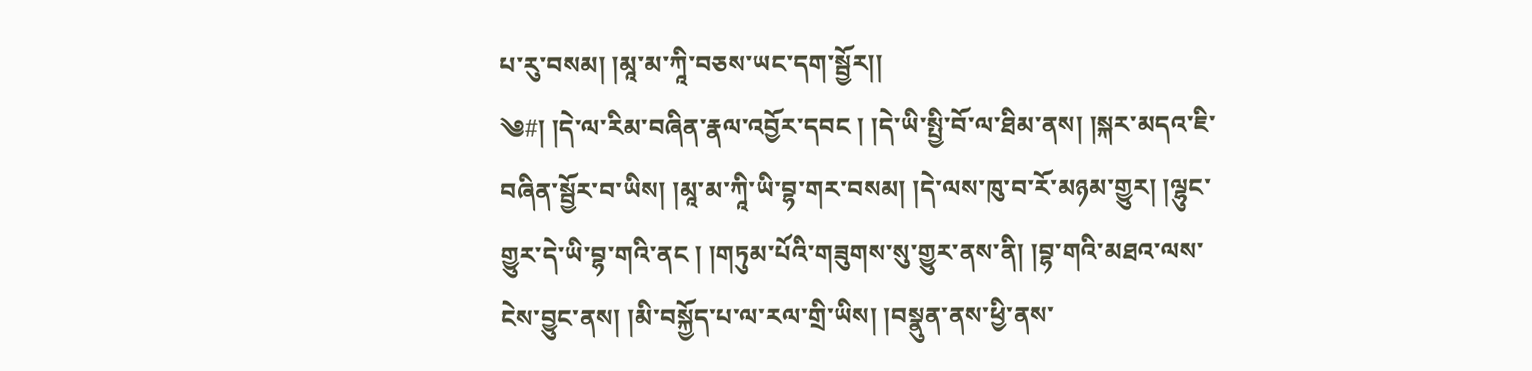པ་རུ་བསམ། །མཱ་མ་ཀཱི་བཅས་ཡང་དག་སྦྱོར།།
༄#། །དེ་ལ་རིམ་བཞིན་རྣལ་འབྱོར་དབང ། །དེ་ཡི་སྤྱི་བོ་ལ་ཐིམ་ནས། །སྐར་མདའ་ཇི་བཞིན་སྦྱོར་བ་ཡིས། །མཱ་མ་ཀཱི་ཡི་བྷ་གར་བསམ། །དེ་ལས་ཁུ་བ་རོ་མཉམ་གྱུར། །ལྷུང་གྱུར་དེ་ཡི་བྷ་གའི་ནང ། །གཏུམ་པོའི་གཟུགས་སུ་གྱུར་ནས་ནི། །བྷ་གའི་མཐའ་ལས་ངེས་བྱུང་ནས། །མི་བསྐྱོད་པ་ལ་རལ་གྲི་ཡིས། །བསྣུན་ནས་ཕྱི་ནས་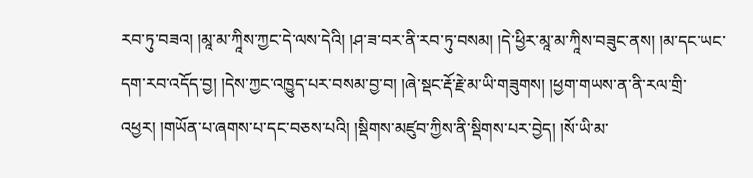རབ་ཏུ་བཟའ། །མཱ་མ་ཀཱིས་ཀྱང་དེ་ལས་དེའི། །ཤ་ཟ་བར་ནི་རབ་ཏུ་བསམ། །དེ་ཕྱིར་མཱ་མ་ཀཱིས་བཟུང་ནས། །མ་དང་ཡང་དག་རབ་འདོད་བྱ། །དེས་ཀྱང་འཁྱུད་པར་བསམ་བྱ་བ། །ཞེ་སྡང་རྡོ་རྗེ་མ་ཡི་གཟུགས། །ཕྱག་གཡས་ན་ནི་རལ་གྲི་འཕྱར། །གཡོན་པ་ཞགས་པ་དང་བཅས་པའི། །སྡིགས་མཛུབ་ཀྱིས་ནི་སྡིགས་པར་བྱེད། །སོ་ཡི་མ་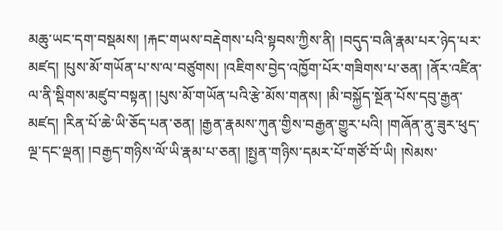མཆུ་ཡང་དག་བསྡམས། །རྐང་གཡས་བརྡེགས་པའི་སྟབས་ཀྱིས་ནི། །བདུད་བཞི་རྣམ་པར་ཉེད་པར་མཛད། །པུས་མོ་གཡོན་པ་ས་ལ་བཙུགས། །འཇིགས་བྱེད་འཁྱོག་པོར་གཟིགས་པ་ཅན། །ནོར་འཛིན་ལ་ནི་སྡིགས་མཛུབ་བསྟན། །པུས་མོ་གཡོན་པའི་རྩེ་མོས་གནས། །མི་བསྐྱོད་སྔོན་པོས་དབུ་རྒྱན་མཛད། །རིན་པོ་ཆེ་ཡི་ཅོད་པན་ཅན། །རྒྱན་རྣམས་ཀུན་གྱིས་བརྒྱན་གྱུར་པའི། །གཞོན་ནུ་ཟུར་ཕུད་ལྔ་དང་ལྡན། །བརྒྱད་གཉིས་ལོ་ཡི་རྣམ་པ་ཅན། །སྤྱན་གཉིས་དམར་པོ་གཙོ་བོ་ཡི། །སེམས་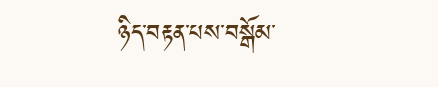ཉིད་བརྟན་པས་བསྒོམ་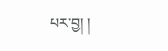པར་བྱ། །